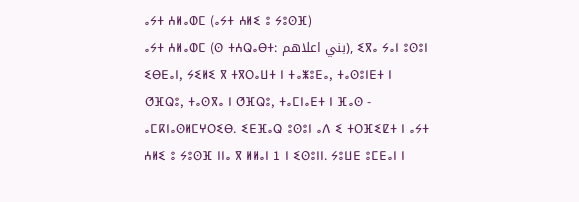ⴰⵢⵜ ⵄⵍⴰⵀⵎ (ⴰⵢⵜ ⵄⵍⵉ ⵓ ⵢⵓⵙⴼ)
ⴰⵢⵜ ⵄⵍⴰⵀⵎ (ⵙ ⵜⵄⵕⴰⴱⵜ: بني اعلاهم), ⵉⴳⴰ ⵢⴰⵏ ⵓⵙⵓⵏ ⵉⴱⴹⴰⵏ, ⵢⵉⵍⵉ ⴳ ⵜⴳⵔⴰⵡⵜ ⵏ ⵜⴰⵥⵓⴹⴰ, ⵜⴰⵙⵓⵏⴹⵜ ⵏ ⵚⴼⵕⵓ, ⵜⴰⵙⴳⴰ ⵏ ⵚⴼⵕⵓ, ⵜⴰⵎⵏⴰⴹⵜ ⵏ ⴼⴰⵙ - ⴰⵎⴽⵏⴰⵙⵍⵎⵖⵔⵉⴱ. ⵉⴹⴼⴰⵕ ⵓⵙⵓⵏ ⴰⴷ ⵉ ⵜⵔⴼⵉⵇⵜ ⵏ ⴰⵢⵜ ⵄⵍⵉ ⵓ ⵢⵓⵙⴼ ⵏⵏⴰ ⴳ ⵍⵍⴰⵏ 1 ⵏ ⵉⵙⵓⵏⵏ. ⵢⵓⵡⴹ ⵓⵎⴹⴰⵏ ⵏ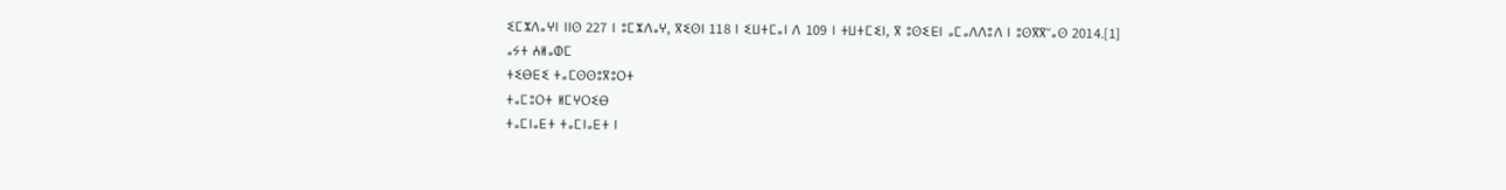ⵉⵎⵣⴷⴰⵖⵏ ⵏⵏⵙ 227 ⵏ ⵓⵎⵣⴷⴰⵖ, ⴳⵉⵙⵏ 118 ⵏ ⵉⵡⵜⵎⴰⵏ ⴷ 109 ⵏ ⵜⵡⵜⵎⵉⵏ, ⴳ ⵓⵙⵉⴹⵏ ⴰⵎⴰⴷⴷⵓⴷ ⵏ ⵓⵙⴳⴳⵯⴰⵙ 2014.[1]
ⴰⵢⵜ ⵄⵍⴰⵀⵎ
ⵜⵉⴱⴹⵉ ⵜⴰⵎⵙⵙⵓⴳⵓⵔⵜ
ⵜⴰⵎⵓⵔⵜ ⵍⵎⵖⵔⵉⴱ
ⵜⴰⵎⵏⴰⴹⵜ ⵜⴰⵎⵏⴰⴹⵜ ⵏ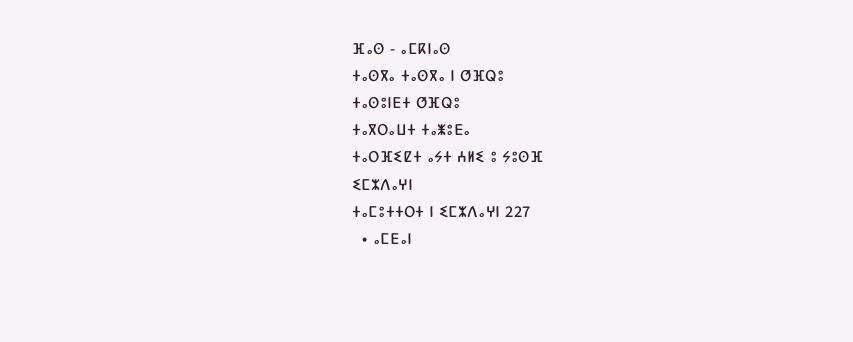ⴼⴰⵙ - ⴰⵎⴽⵏⴰⵙ
ⵜⴰⵙⴳⴰ ⵜⴰⵙⴳⴰ ⵏ ⵚⴼⵕⵓ
ⵜⴰⵙⵓⵏⴹⵜ ⵚⴼⵕⵓ
ⵜⴰⴳⵔⴰⵡⵜ ⵜⴰⵥⵓⴹⴰ
ⵜⴰⵔⴼⵉⵇⵜ ⴰⵢⵜ ⵄⵍⵉ ⵓ ⵢⵓⵙⴼ
ⵉⵎⵣⴷⴰⵖⵏ
ⵜⴰⵎⵓⵜⵜⵔⵜ ⵏ ⵉⵎⵣⴷⴰⵖⵏ 227
  • ⴰⵎⴹⴰⵏ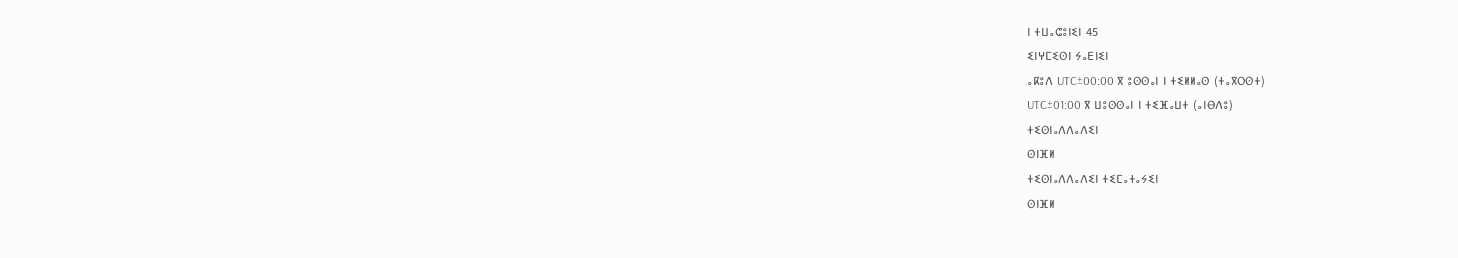ⵏ ⵜⵡⴰⵛⵓⵏⵉⵏ 45
ⵉⵏⵖⵎⵉⵙⵏ ⵢⴰⴹⵏⵉⵏ
ⴰⴽⵓⴷ UTC±00:00 ⴳ ⵓⵙⵙⴰⵏ ⵏ ⵜⵉⵍⵍⴰⵙ (ⵜⴰⴳⵔⵙⵜ)
UTC±01:00 ⴳ ⵡⵓⵙⵙⴰⵏ ⵏ ⵜⵉⴼⴰⵡⵜ (ⴰⵏⴱⴷⵓ)
ⵜⵉⵙⵏⴰⴷⴷⴰⴷⵉⵏ
ⵙⵏⴼⵍ
ⵜⵉⵙⵏⴰⴷⴷⴰⴷⵉⵏ ⵜⵉⵎⴰⵜⴰⵢⵉⵏ
ⵙⵏⴼⵍ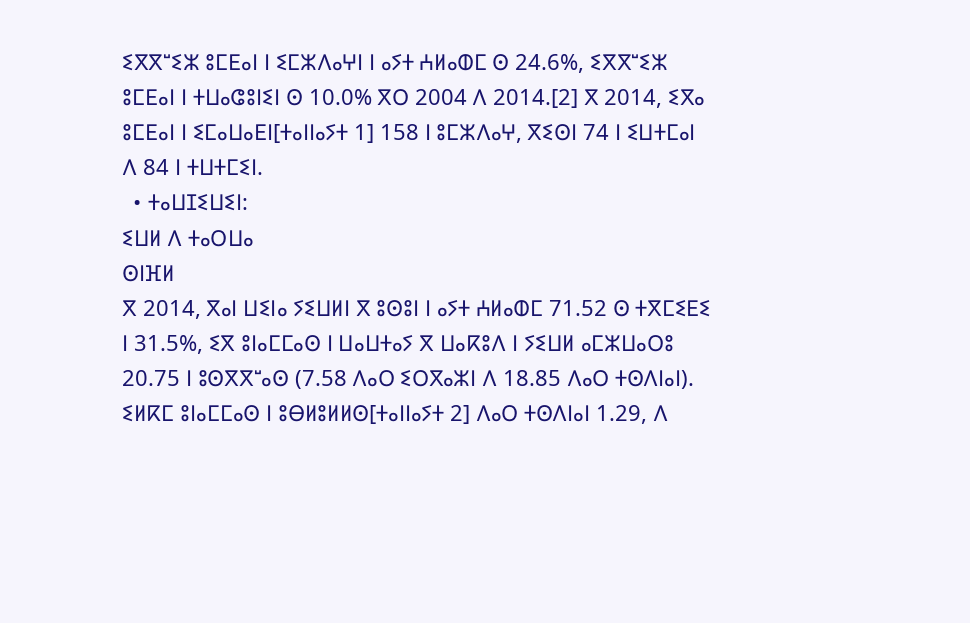ⵉⴳⴳⵯⵉⵣ ⵓⵎⴹⴰⵏ ⵏ ⵉⵎⵣⴷⴰⵖⵏ ⵏ ⴰⵢⵜ ⵄⵍⴰⵀⵎ ⵙ 24.6%, ⵉⴳⴳⵯⵉⵣ ⵓⵎⴹⴰⵏ ⵏ ⵜⵡⴰⵛⵓⵏⵉⵏ ⵙ 10.0% ⴳⵔ 2004 ⴷ 2014.[2] ⴳ 2014, ⵉⴳⴰ ⵓⵎⴹⴰⵏ ⵏ ⵉⵎⴰⵡⴰⴹⵏ[ⵜⴰⵏⵏⴰⵢⵜ 1] 158 ⵏ ⵓⵎⵣⴷⴰⵖ, ⴳⵉⵙⵏ 74 ⵏ ⵉⵡⵜⵎⴰⵏ ⴷ 84 ⵏ ⵜⵡⵜⵎⵉⵏ.
  • ⵜⴰⵡⵊⵉⵡⵉⵏ:
ⵉⵡⵍ ⴷ ⵜⴰⵔⵡⴰ
ⵙⵏⴼⵍ
ⴳ 2014, ⴳⴰⵏ ⵡⵉⵏⴰ ⵢⵉⵡⵍⵏ ⴳ ⵓⵙⵓⵏ ⵏ ⴰⵢⵜ ⵄⵍⴰⵀⵎ 71.52 ⵙ ⵜⴳⵎⵉⴹⵉ ⵏ 31.5%, ⵉⴳ ⵓⵏⴰⵎⵎⴰⵙ ⵏ ⵡⴰⵡⵜⴰⵢ ⴳ ⵡⴰⴽⵓⴷ ⵏ ⵢⵉⵡⵍ ⴰⵎⵣⵡⴰⵔⵓ 20.75 ⵏ ⵓⵙⴳⴳⵯⴰⵙ (7.58 ⴷⴰⵔ ⵉⵔⴳⴰⵣⵏ ⴷ 18.85 ⴷⴰⵔ ⵜⵙⴷⵏⴰⵏ). ⵉⵍⴽⵎ ⵓⵏⴰⵎⵎⴰⵙ ⵏ ⵓⴱⵍⵓⵍⵍⵙ[ⵜⴰⵏⵏⴰⵢⵜ 2] ⴷⴰⵔ ⵜⵙⴷⵏⴰⵏ 1.29, ⴷ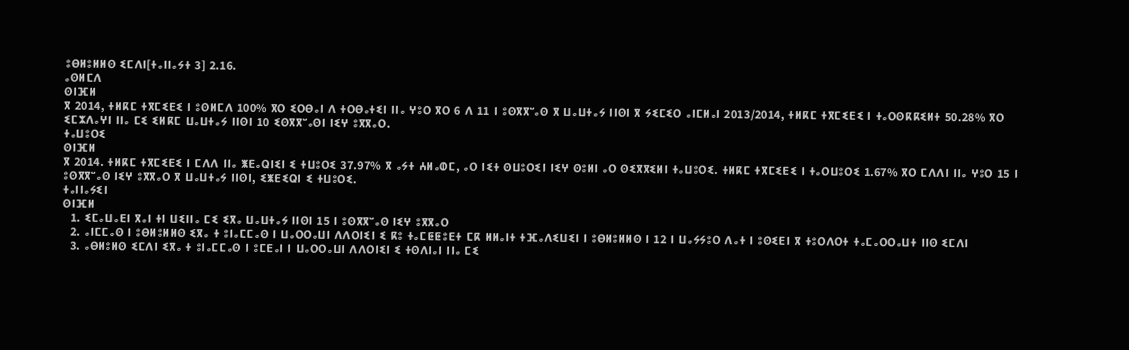ⵓⴱⵍⵓⵍⵍⵙ ⵉⵎⴷⵏ[ⵜⴰⵏⵏⴰⵢⵜ 3] 2.16.
ⴰⵙⵍⵎⴷ
ⵙⵏⴼⵍ
ⴳ 2014, ⵜⵍⴽⵎ ⵜⴳⵎⵉⴹⵉ ⵏ ⵓⵙⵍⵎⴷ 100% ⴳⵔ ⵉⵔⴱⴰⵏ ⴷ ⵜⵔⴱⴰⵜⵉⵏ ⵏⵏⴰ ⵖⵓⵔ ⴳⵔ 6 ⴷ 11 ⵏ ⵓⵙⴳⴳⵯⴰⵙ ⴳ ⵡⴰⵡⵜⴰⵢ ⵏⵏⵙⵏ ⴳ ⵢⵉⵎⵉⵔ ⴰⵏⵎⵍⴰⵏ 2013/2014, ⵜⵍⴽⵎ ⵜⴳⵎⵉⴹⵉ ⵏ ⵜⴰⵔⵙⴽⴽⵉⵍⵜ 50.28% ⴳⵔ ⵉⵎⵣⴷⴰⵖⵏ ⵏⵏⴰ ⵎⵉ ⵉⵍⴽⵎ ⵡⴰⵡⵜⴰⵢ ⵏⵏⵙⵏ 10 ⵉⵙⴳⴳⵯⴰⵙⵏ ⵏⵉⵖ ⵓⴳⴳⴰⵔ.
ⵜⴰⵡⵓⵔⵉ
ⵙⵏⴼⵍ
ⴳ 2014. ⵜⵍⴽⵎ ⵜⴳⵎⵉⴹⵉ ⵏ ⵎⴷⴷ ⵏⵏⴰ ⵥⴹⴰⵕⵏⵉⵏ ⵉ ⵜⵡⵓⵔⵉ 37.97% ⴳ ⴰⵢⵜ ⵄⵍⴰⵀⵎ, ⴰⵔ ⵏⵉⵜ ⵙⵡⵓⵔⵉⵏ ⵏⵉⵖ ⵙⵓⵍⵏ ⴰⵔ ⵙⵉⴳⴳⵉⵍⵏ ⵜⴰⵡⵓⵔⵉ. ⵜⵍⴽⵎ ⵜⴳⵎⵉⴹⵉ ⵏ ⵜⴰⵔⵡⵓⵔⵉ 1.67% ⴳⵔ ⵎⴷⴷⵏ ⵏⵏⴰ ⵖⵓⵔ 15 ⵏ ⵓⵙⴳⴳⵯⴰⵙ ⵏⵉⵖ ⵓⴳⴳⴰⵔ ⴳ ⵡⴰⵡⵜⴰⵢ ⵏⵏⵙⵏ, ⵉⵥⴹⵉⵕⵏ ⵉ ⵜⵡⵓⵔⵉ.
ⵜⴰⵏⵏⴰⵢⵉⵏ
ⵙⵏⴼⵍ
  1. ⵉⵎⴰⵡⴰⴹⵏ ⴳⴰⵏ ⵜⵏ ⵡⵉⵏⵏⴰ ⵎⵉ ⵉⴳⴰ ⵡⴰⵡⵜⴰⵢ ⵏⵏⵙⵏ 15 ⵏ ⵓⵙⴳⴳⵯⴰⵙ ⵏⵉⵖ ⵓⴳⴳⴰⵔ
  2. ⴰⵏⵎⵎⴰⵙ ⵏ ⵓⴱⵍⵓⵍⵍⵙ ⵉⴳⴰ ⵜ ⵓⵏⴰⵎⵎⴰⵙ ⵏ ⵡⴰⵔⵔⴰⵡⵏ ⴷⴷⵔⵏⵉⵏ ⵉ ⴽⵓ ⵜⴰⵎⵟⵟⵓⴹⵜ ⵎⴽ ⵍⵍⴰⵏⵜ ⵜⴼⴰⴷⵉⵡⵉⵏ ⵏ ⵓⴱⵍⵓⵍⵍⵙ ⵏ 12 ⵏ ⵡⴰⵢⵢⵓⵔ ⴷⴰⵜ ⵏ ⵓⵙⵉⴹⵏ ⴳ ⵜⵓⵔⴷⵔⵜ ⵜⴰⵎⴰⵔⵔⴰⵡⵜ ⵏⵏⵙ ⵉⵎⴷⵏ
  3. ⴰⴱⵍⵓⵍⵙ ⵉⵎⴷⵏ ⵉⴳⴰ ⵜ ⵓⵏⴰⵎⵎⴰⵙ ⵏ ⵓⵎⴹⴰⵏ ⵏ ⵡⴰⵔⵔⴰⵡⵏ ⴷⴷⵔⵏⵉⵏ ⵉ ⵜⵙⴷⵏⴰⵏ ⵏⵏⴰ ⵎⵉ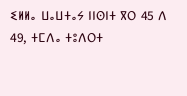ⵉⵍⵍⴰ ⵡⴰⵡⵜⴰⵢ ⵏⵏⵙⵏⵜ ⴳⵔ 45 ⴷ 49, ⵜⵎⴷⴰ ⵜⵓⴷⵔⵜ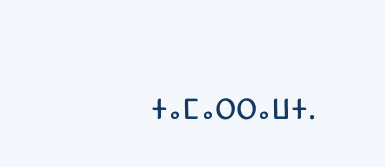ⵜⴰⵎⴰⵔⵔⴰⵡⵜ.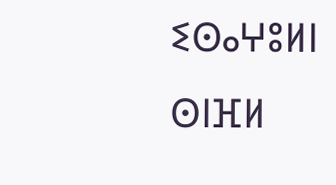ⵉⵙⴰⵖⵓⵍⵏ
ⵙⵏⴼⵍ